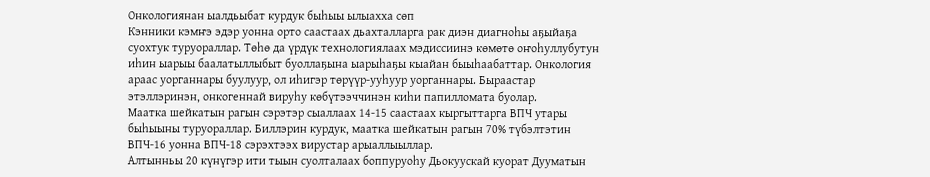Онкологиянан ыалдьыбат курдук быһыы ылыахха сөп
Кэнники кэмҥэ эдэр уонна орто саастаах дьахталларга рак диэн диагноһы аҕыйаҕа суохтук туруораллар. Төһө да үрдүк технологиялаах мэдиссиинэ көмөтө оҥоһуллубутун иһин ыарыы баалатыллыбыт буоллаҕына ыарыһаҕы кыайан быыһаабаттар. Онкология араас уорганнары буулуур, ол иһигэр төрүүр-ууһуур уорганнары. Быраастар этэллэринэн, онкогеннай вируһу көбүтээччинэн киһи папилломата буолар.
Маатка шейкатын рагын сэрэтэр сыаллаах 14-15 саастаах кыргыттарга ВПЧ утары быһыыны туруораллар. Биллэрин курдук, маатка шейкатын рагын 70% түбэлтэтин ВПЧ-16 уонна ВПЧ-18 сэрэхтээх вирустар арыаллыыллар.
Алтынньы 20 күнүгэр ити тыын суолталаах боппуруоһу Дьокуускай куорат Дууматын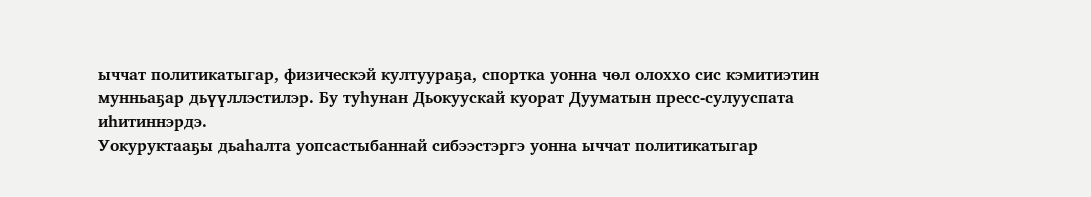ыччат политикатыгар, физическэй култуураҕа, спортка уонна чөл олоххо сис кэмитиэтин мунньаҕар дьүүллэстилэр. Бу туһунан Дьокуускай куорат Дууматын пресс-сулууспата иһитиннэрдэ.
Уокуруктааҕы дьаһалта уопсастыбаннай сибээстэргэ уонна ыччат политикатыгар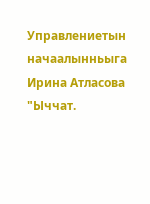Управлениетын начаалынньыга Ирина Атласова "Ыччат.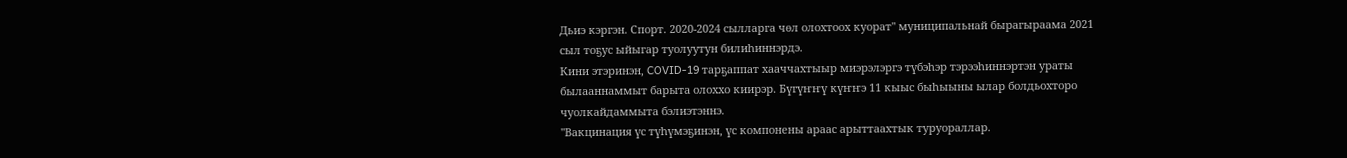Дьиэ кэргэн. Спорт. 2020-2024 сылларга чөл олохтоох куорат" муниципальнай бырагыраама 2021 сыл тоҕус ыйыгар туолуутун билиһиннэрдэ.
Кини этэринэн, COVID-19 тарҕаппат хааччахтыыр миэрэлэргэ түбэһэр тэрээһиннэртэн ураты былааннаммыт барыта олоххо киирэр. Бүгүҥҥү күҥҥэ 11 кыыс быһыыны ылар болдьохторо чуолкайдаммыта бэлиэтэннэ.
"Вакцинация үс түһүмэҕинэн, үс компонены араас арыттаахтык туруораллар.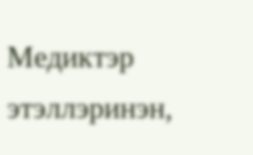Медиктэр этэллэринэн,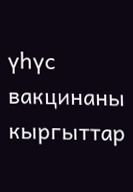үһүс вакцинаны кыргыттар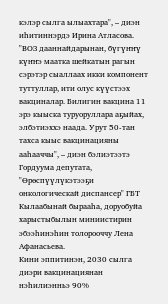кэлэр сылга ылыахтара", – диэн иһитиннэрдэ Ирина Атласова.
"ВОЗ дааннайдарынан, бүгүҥҥү күҥҥэ маатка шейкатын рагын сэрэтэр сыаллаах икки компонент туттуллар, ити олус күүстээх вакциналар. Билигин вакцина 11 эрэ кыыска туруоруллара аҕыйах, элбэтиэххэ наада. Урут 50-тан тахса кыыс вакцинацияны ааһааччы", – диэн бэлиэтээтэ Гордуума депутата, "Өрөспүүлүкэтээҕи онкологическай диспансер" ГБТ Кылаабынай бырааһа, доруобуйа харыстыбылын миниистирин эбээһинэһин толорооччу Лена Афанасьева.
Кини эппитинэн, 2030 сылга диэри вакцинациянан нэһилиэнньэ 90%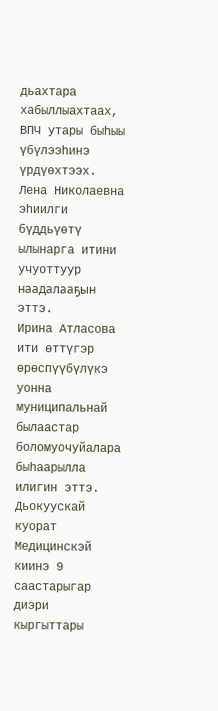дьахтара хабыллыахтаах, ВПЧ утары быһыы үбүлээһинэ үрдүөхтээх. Лена Николаевна эһиилги бүддьүөтү ылынарга итини учуоттуур наадалааҕын эттэ.
Ирина Атласова ити өттүгэр өрөспүүбүлүкэ уонна муниципальнай былаастар боломуочуйалара быһаарылла илигин эттэ. Дьокуускай куорат Медицинскэй киинэ 9 саастарыгар диэри кыргыттары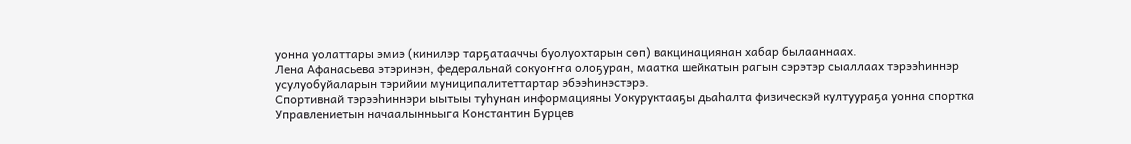уонна уолаттары эмиэ (кинилэр тарҕатааччы буолуохтарын сөп) вакцинациянан хабар былааннаах.
Лена Афанасьева этэринэн, федеральнай сокуоҥҥа олоҕуран, маатка шейкатын рагын сэрэтэр сыаллаах тэрээһиннэр усулуобуйаларын тэрийии муниципалитеттартар эбээһинэстэрэ.
Спортивнай тэрээһиннэри ыытыы туһунан информацияны Уокуруктааҕы дьаһалта физическэй култуураҕа уонна спортка Управлениетын начаалынньыга Константин Бурцев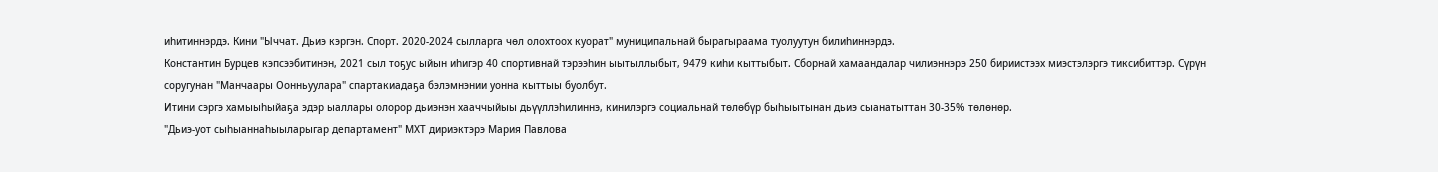иһитиннэрдэ. Кини "Ыччат. Дьиэ кэргэн. Спорт. 2020-2024 сылларга чөл олохтоох куорат" муниципальнай бырагыраама туолуутун билиһиннэрдэ.
Константин Бурцев кэпсээбитинэн, 2021 сыл тоҕус ыйын иһигэр 40 спортивнай тэрээһин ыытыллыбыт, 9479 киһи кыттыбыт. Сборнай хамаандалар чилиэннэрэ 250 бириистээх миэстэлэргэ тиксибиттэр. Сүрүн соругунан "Манчаары Оонньуулара" спартакиадаҕа бэлэмнэнии уонна кыттыы буолбут.
Итини сэргэ хамыыһыйаҕа эдэр ыаллары олорор дьиэнэн хааччыйыы дьүүллэһилиннэ, кинилэргэ социальнай төлөбүр быһыытынан дьиэ сыанатыттан 30-35% төлөнөр.
"Дьиэ-уот сыһыаннаһыыларыгар департамент" МХТ дириэктэрэ Мария Павлова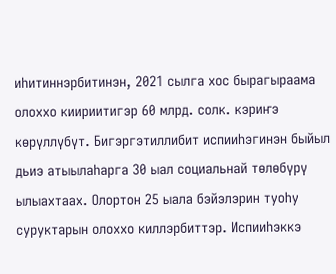иһитиннэрбитинэн, 2021 сылга хос бырагыраама олоххо киириитигэр 60 млрд. солк. кэриҥэ көрүллүбүт. Бигэргэтиллибит испииһэгинэн быйыл дьиэ атыылаһарга 30 ыал социальнай төлөбүрү ылыахтаах. Олортон 25 ыала бэйэлэрин туоһу суруктарын олоххо киллэрбиттэр. Испииһэккэ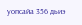уопсайа 356 дьиэ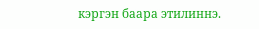кэргэн баара этилиннэ.